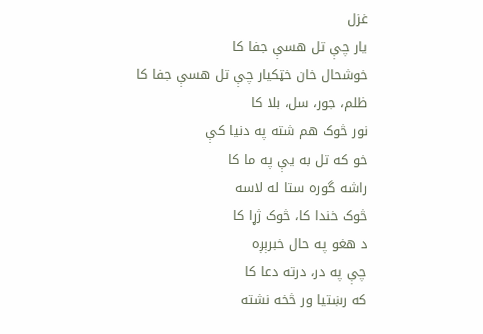غزل
يار چې تل هسې جفا کا
خوشحال خان خټکيار چې تل هسې جفا کا
ظلم، جور، سل، بلا کا
نور څوک هم شته په دنيا کې
خو که تل به يې په ما کا
راشه گوره ستا له لاسه
څوک خندا کا، څوک ژړا کا
د هغو په حال خبرېږه
چې په در، درته دعا کا
که رښتيا ور څخه نشته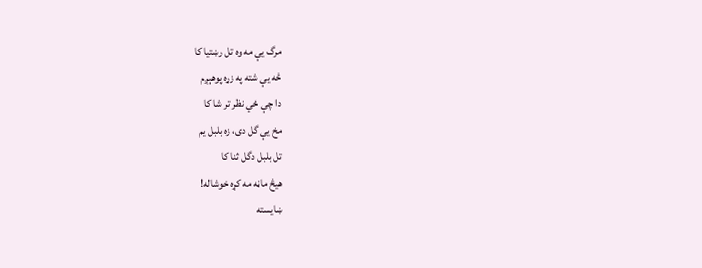مرگ يې مه وه تل رښتيا کا
څه يې شته په زړه پوهېږم
دا چې ځي نظر تر شا کا
مخ يې گل دی، زه بلبل يم
تل بلبل دگل ثنا کا
هيڅ ماڼه مه کړه خوشاله!
ښايسته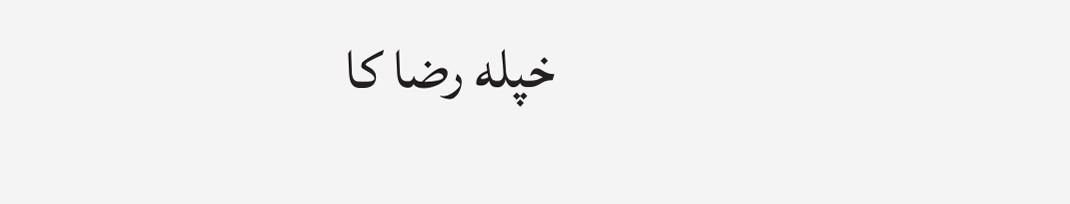خپله رضا کا